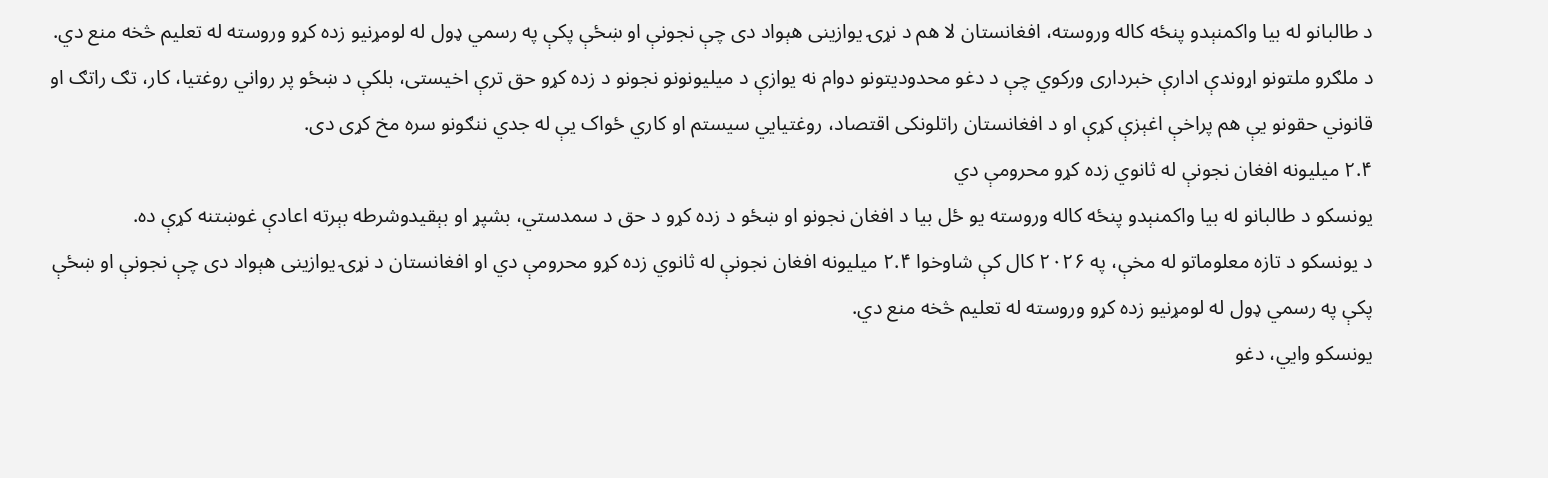د طالبانو له بیا واکمنېدو پنځه کاله وروسته، افغانستان لا هم د نړۍ یوازینی هېواد دی چې نجونې او ښځې پکې په رسمي ډول له لومړنیو زده کړو وروسته له تعلیم څخه منع دي.
د ملګرو ملتونو اړوندې ادارې خبرداری ورکوي چې د دغو محدودیتونو دوام نه یوازې د میلیونونو نجونو د زده کړو حق ترې اخیستی، بلکې د ښځو پر رواني روغتیا، کار، تګ راتګ او قانوني حقونو یې هم پراخې اغېزې کړې او د افغانستان راتلونکی اقتصاد، روغتیايي سیستم او کاري ځواک یې له جدي ننګونو سره مخ کړی دی.
۲.۴ میلیونه افغان نجونې له ثانوي زده کړو محرومې دي
یونسکو د طالبانو له بیا واکمنېدو پنځه کاله وروسته یو ځل بیا د افغان نجونو او ښځو د زده کړو د حق د سمدستي، بشپړ او بېقیدوشرطه بېرته اعادې غوښتنه کړې ده.
د یونسکو د تازه معلوماتو له مخې، په ۲۰۲۶ کال کې شاوخوا ۲.۴ میلیونه افغان نجونې له ثانوي زده کړو محرومې دي او افغانستان د نړۍ یوازینی هېواد دی چې نجونې او ښځې پکې په رسمي ډول له لومړنیو زده کړو وروسته له تعلیم څخه منع دي.
یونسکو وایي، دغو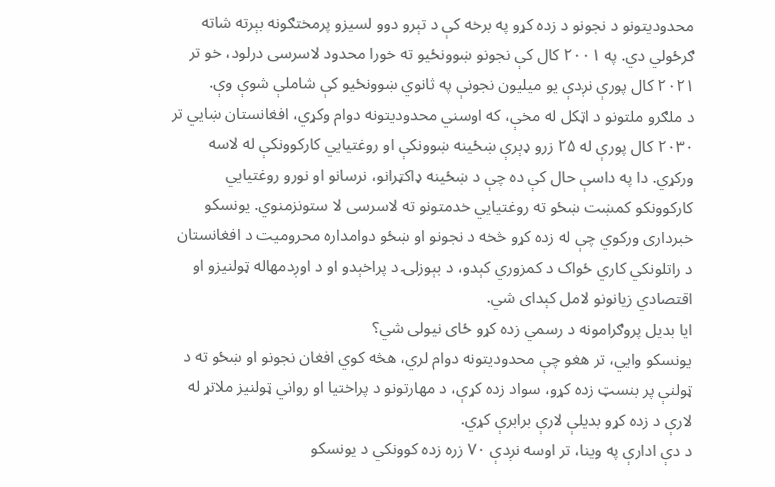محدودیتونو د نجونو د زده کړو په برخه کې د تېرو دوو لسیزو پرمختګونه بېرته شاته ګرځولي دي. په ۲۰۰۱ کال کې نجونو ښوونځیو ته خورا محدود لاسرسی درلود، خو تر ۲۰۲۱ کال پورې نږدې یو میلیون نجونې په ثانوي ښوونځیو کې شاملې شوې وې.
د ملګرو ملتونو د اټکل له مخې، که اوسني محدودیتونه دوام وکړي، افغانستان ښایي تر ۲۰۳۰ کال پورې له ۲۵ زرو ډېرې ښځینه ښوونکې او روغتیايي کارکوونکې له لاسه ورکړي. دا په داسې حال کې ده چې د ښځینه ډاکټرانو، نرسانو او نورو روغتیايي کارکوونکو کمښت ښځو ته روغتیايي خدمتونو ته لاسرسی لا ستونزمنوي. یونسکو خبرداری ورکوي چې له زده کړو څخه د نجونو او ښځو دوامداره محرومیت د افغانستان د راتلونکي کاري ځواک د کمزوري کېدو، د بېوزلۍ د پراخېدو او د اوږدمهاله ټولنیزو او اقتصادي زیانونو لامل کېدای شي.
ایا بدیل پروګرامونه د رسمي زده کړو ځای نیولی شي؟
یونسکو وایي، تر هغو چې محدودیتونه دوام لري، هڅه کوي افغان نجونو او ښځو ته د ټولنې پر بنسټ زده کړو، سواد زده کړې، د مهارتونو د پراختیا او رواني ټولنیز ملاتړ له لارې د زده کړو بدیلې لارې برابرې کړي.
د دې ادارې په وینا، تر اوسه نږدې ۷۰ زره زده کوونکي د یونسکو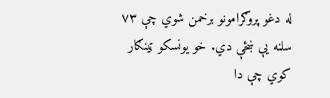له دغو پروګرامونو برخمن شوي چې ۷۳ سلنه یې ښځې دي. خو یونسکو ټینګار کوي چې دا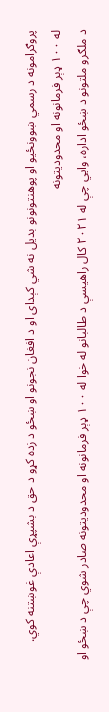پروګرامونه د رسمي ښوونځیو او پوهنتونونو بدیل نه شي کېدای او د افغان نجونو او ښځو د زده کړو د حق د بشپړې اعادې غوښتنه کوي.
له ۱۰۰ ډېر فرمانونه او محدودیتونه
د ملګرو ملتونو د ښځو اداره، وایي چې له ۲۰۲۱ کال راهیسې د طالبانو له خوا له ۱۰۰ ډېر فرمانونه او محدودیتونه صادر شوي چې د ښځو او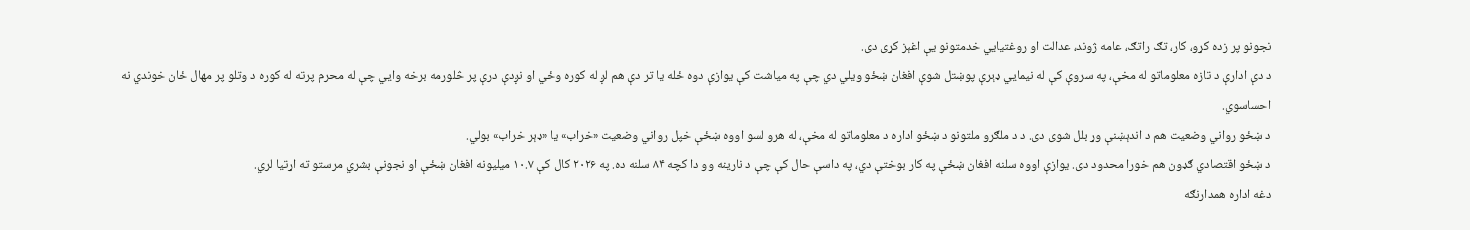نجونو پر زده کړو، کار، تګ راتګ، عامه ژوند، عدالت او روغتیايي خدمتونو یې اغېز کړی دی.
د دې ادارې د تازه معلوماتو له مخې، په سروې کې له نیمایي ډېرې پوښتل شوې افغان ښځو ویلي دي چې په میاشت کې یوازې دوه ځله یا تر دې هم لږ له کوره وځي او نږدې درې پر څلورمه برخه وایي چې له محرم پرته له کوره د وتلو پر مهال ځان خوندي نه احساسوي.
د ښځو رواني وضعیت هم د اندېښنې وړ بلل شوی دی. د د ملګرو ملتونو د ښځو اداره د معلوماتو له مخې، له هرو لسو اووه ښځې خپل رواني وضعیت «خراب» یا «ډېر خراب» بولي.
د ښځو اقتصادي ګډون هم خورا محدود دی. یوازې اووه سلنه افغان ښځې په کار بوختې دي، په داسې حال کې چې د نارینه وو دا کچه ۸۴ سلنه ده. په ۲۰۲۶ کال کې ۱۰.۷ میلیونه افغان ښځې او نجونې بشري مرستو ته اړتیا لري.
دغه اداره همدارنګه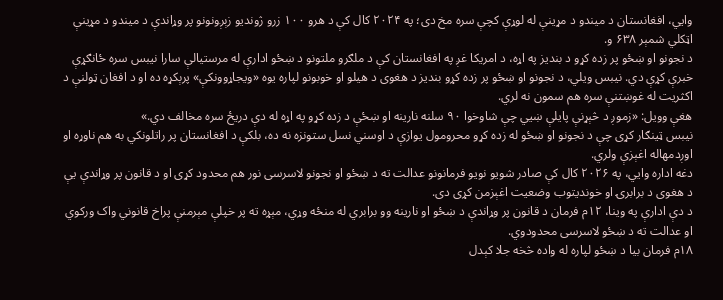وایي، افغانستان د میندو د مړینې له لوړې کچې سره مخ دی؛ په ۲۰۲۴ کال کې د هرو ۱۰۰ زرو ژوندیو زېږونونو پر وړاندې د میندو د مړینې اټکلي شمېر ۶۳۸ و.
د نجونو او ښځو پر زده کړو د بندیز په اړه، د امریکا غږ په افغانستان کې د ملګرو ملتونو د ښځو ادارې له مرستیالې سارا نیبس سره ځانګړې خبرې کړې دي. نیبس ویلي، د نجونو او ښځو پر زده کړو بندیز د هغوی د هیلو او خوبونو لپاره یوه «ویجاړوونکې» پرېکړه ده او د افغان ټولنې د اکثریت له غوښتنې سره هم سمون نه لري.
هغې وویل: «زموږ د څېړنې پایلې ښيي چې شاوخوا ۹۰ سلنه نارینه او ښځې د زده کړو په اړه له دې دریځ سره مخالف دي.»
نیبس ټینګار کړی چې د نجونو او ښځو له زده کړو محرومول یوازې د اوسني نسل ستونزه نه ده، بلکې د افغانستان پر راتلونکي به هم ناوړه او اوږدمهاله اغېزې ولري.
دغه اداره وایي، په ۲۰۲۶ کال کې صادر شویو نویو فرمانونو عدالت ته د ښځو او نجونو لاسرسی نور هم محدود کړی او د قانون پر وړاندې یې د هغوی د برابرۍ او خوندیتوب وضعیت اغېزمن کړی دی.
د دې ادارې په وینا، ۱۲م فرمان د قانون پر وړاندې د ښځو او نارینه وو برابري له منځه وړي، مېړه ته پر خپلې مېرمنې پراخ قانوني واک ورکوي او عدالت ته د ښځو لاسرسی محدودوي.
۱۸م فرمان بیا د ښځو لپاره له واده څخه جلا کېدل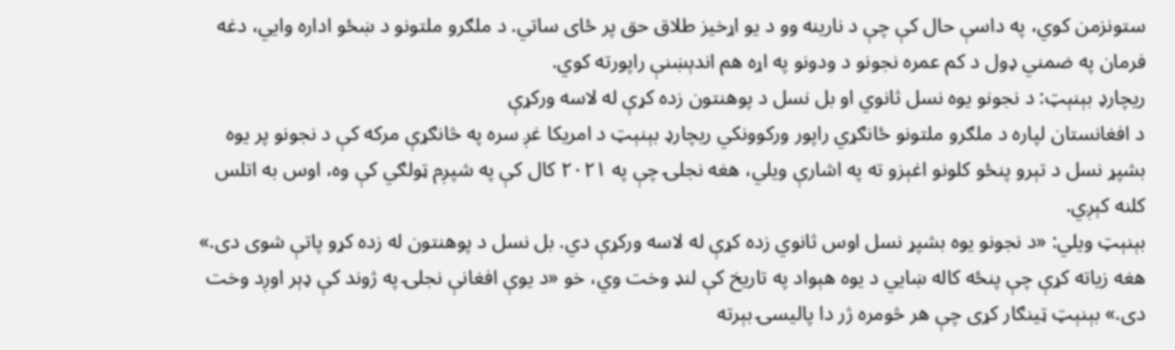ستونزمن کوي، په داسې حال کې چې د نارینه وو د یو اړخیز طلاق حق پر ځای ساتي. د ملګرو ملتونو د ښځو اداره وایي، دغه فرمان په ضمني ډول د کم عمره نجونو د ودونو په اړه هم اندېښنې راپورته کوي.
ریچارډ بېنېټ: د نجونو یوه نسل ثانوي او بل نسل د پوهنتون زده کړې له لاسه ورکړې
د افغانستان لپاره د ملګرو ملتونو ځانګړي راپور ورکوونکي ریچارډ بېنېټ د امریکا غږ سره په څانګړې مرکه کې د نجونو پر یوه بشپړ نسل د تېرو پنځو کلونو اغېزو ته په اشارې ویلي، هغه نجلۍ چې په ۲۰۲۱ کال کې په شپږم ټولګي کې وه، اوس به اتلس کلنه کېږي.
بېنېټ ویلي: «د نجونو یوه بشپړ نسل اوس ثانوي زده کړې له لاسه ورکړې دي. بل نسل د پوهنتون له زده کړو پاتې شوی دی.» هغه زیاته کړې چې پنځه کاله ښایي د یوه هېواد په تاریخ کې لنډ وخت وي، خو «د یوې افغانې نجلۍ په ژوند کې ډېر اوږد وخت دی.» بېنېټ ټینګار کړی چې هر څومره ژر دا پالیسۍ بېرته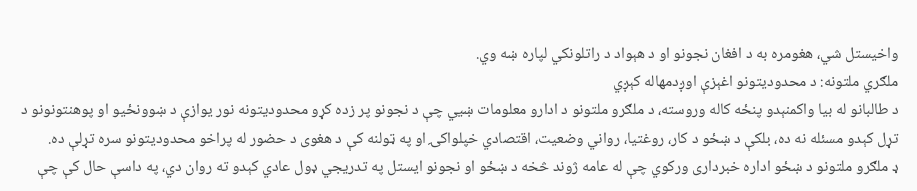واخیستل شي، هغومره به د افغان نجونو او د هېواد د راتلونکي لپاره ښه وي.
ملګري ملتونه: د محدودیتونو اغېزې اوږدمهاله کېږي
د طالبانو له بیا واکمنېدو پنځه کاله وروسته، د ملګرو ملتونو د ادارو معلومات ښيي چې د نجونو پر زده کړو محدودیتونه نور یوازې د ښوونځیو او پوهنتونونو د تړل کېدو مسئله نه ده، بلکې د ښځو د کار، روغتیا، رواني وضعیت، اقتصادي خپلواکۍ او په ټولنه کې د هغوی د حضور له پراخو محدودیتونو سره تړلې ده.
ډ ملګرو ملتونو د ښځو اداره خبرداری ورکوي چې له عامه ژوند څخه د ښځو او نجونو ایستل په تدریجي ډول عادي کېدو ته روان دي، په داسې حال کې چې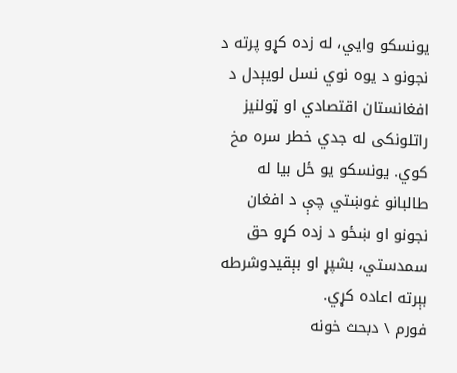یونسکو وایي، له زده کړو پرته د نجونو د یوه نوي نسل لویېدل د افغانستان اقتصادي او ټولنیز راتلونکی له جدي خطر سره مخ کوي. یونسکو یو ځل بیا له طالبانو غوښتي چې د افغان نجونو او ښځو د زده کړو حق سمدستي، بشپړ او بېقیدوشرطه بېرته اعاده کړي.
فورم \ دبحث خونه